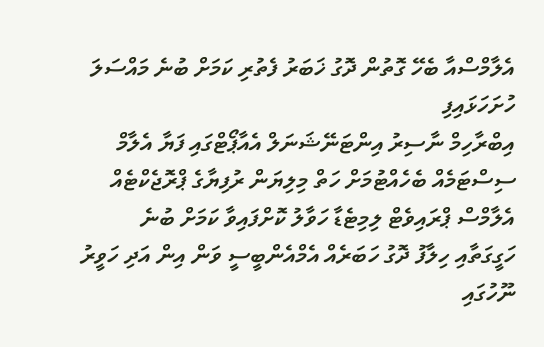އެލާމްސްއާ ބެހޭ ގޮތުން ދޮގު ޚަބަރު ފެތުރި ކަމަށް ބުނެ މައްސަލަ ހުށަހަޅައިފި
އިބްރާހިމް ނާސިރު އިންޓަނޭޝަނަލް އެއާޕޯޓްގައި ފަޔާ އެލާމް ސިސްޓަމެއް ބެހެއްޓުމަށް ހަތް މިލިޔަން ރުފިޔާގެ ޕްރޮޖެކްޓެއް އެލާމްސް ޕްރައިވެޓް ލިމިޓެޑާ ހަވާލު ކޮށްފައިވާ ކަމަށް ބުނެ ހަގީގަތާއި ހިލާފު ދޮގު ހަބަރެއް އެމްއެންބީސީ ވަން އިން އަދި ހަވީރު ނޫހުގައި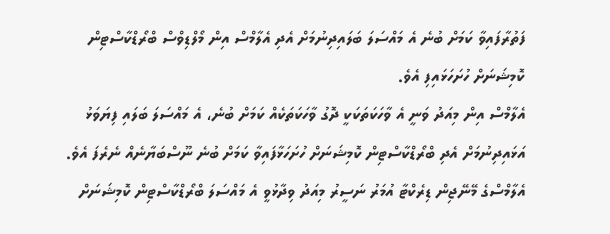ފަތުރާފައިވާ ކަމަށް ބުނެ އެ މައްސަލަ ބަލައިދިނުމަށް އެދި އެލާމްސް އިން މޯލްޑިވްސް ބްރޯޑްކާސްޓިން ކޮމިޝަނަށް ހުށަހަޅައިފި އެވެ.
އެލާމްސް އިން މިއަދު ވަނީ އެ ވާހަކަތަކަކީ ދޮގު ވާހަކަތަކެއް ކަމަށް ބުނެ، އެ މައްސަލަ ބަލައި ފިޔަވަޅު އަޅައިދިނުމަށް އެދި ބްރޯޑްކާސްޓިން ކޮމިޝަނަށް ހުށަހަޅާފައިވާ ކަމަށް ބުނެ ނޫސްބަޔާނެއް ނެރެފަ އެވެ.
އެލާމްސްގެ މޭނޭޖިން ޑިރެކްޓާ އުމަރު ނަސީރު މިއަދު ވިދާޅުވީ އެ މައްސަލަ ބްރޯޑްކާސްޓިން ކޮމިޝަނަށް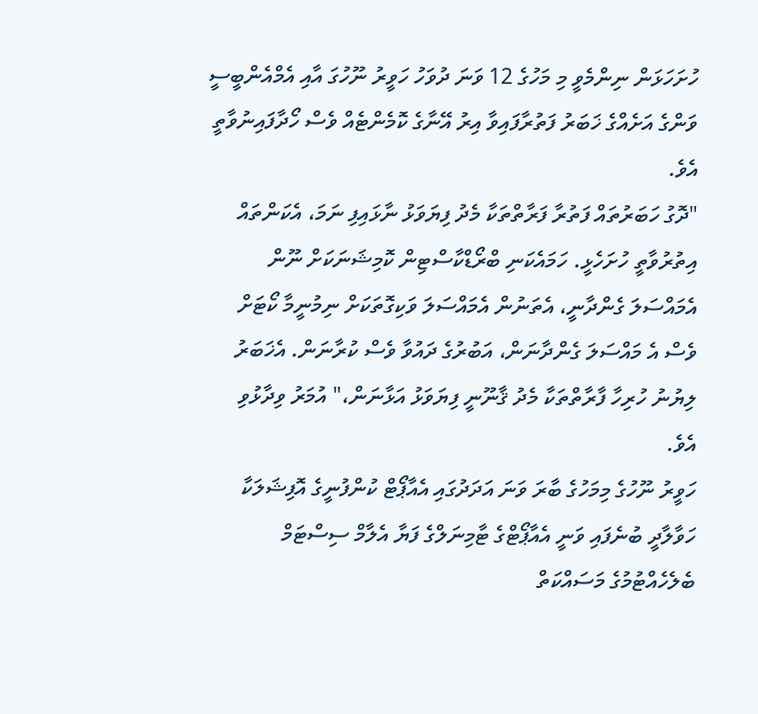ހުށަހަޅަން ނިންމެވީ މި މަހުގެ 12 ވަނަ ދުވަހު ހަވީރު ނޫހުގަ އާއި އެމްއެންބީސީ ވަންގެ އަށެއްގެ ޚަބަރު ފަތުރާފައިވާ އިރު އޭނާގެ ކޮމެންޓެއް ވެސް ހޯދާފައިނުވާތީ އެވެ.
"ދޮގު ހަބަރުތައް ފަތުރާ ފަރާތްތަކާ މެދު ފިޔަވަޅު ނާޅައިފި ނަމަ، އެކަންތައް އިތުރުވާތީ ހުށަހެޅީ. ހަމައެކަނި ބްރޯޑްކާސްޓިން ކޮމިޝަނަކަށް ނޫން އެމައްސަލަ ގެންދާނީ، އެތަނުން އެމައްސަލަ ވަކިގޮތަކަށް ނިމުނީމާ ކޯޓަށް ވެސް އެ މައްސަލަ ގެންދާނަން، އަބުރުގެ ދައުވާ ވެސް ކުރާނަން. އެޚަބަރު ލިޔުނު ހުރިހާ ފާރާތްތަކާ މެދު ޤާނޫނީ ފިޔަވަޅު އަޅާނަން،" އުމަރު ވިދާޅުވި އެވެ.
ހަވީރު ނޫހުގެ މިމަހުގެ ބާރަ ވަނަ އަދަދުގައި އެއާޕޯޓް ކުންފުނީގެ އޮފިޝަލަކާ ހަވާލާދީ ބުނެފައި ވަނީ އެއާޕޯޓްގެ ޓާމިނަލްގެ ފަޔާ އެލާމް ސިސްޓަމް ބެލެހެއްޓުމުގެ މަސައްކަތް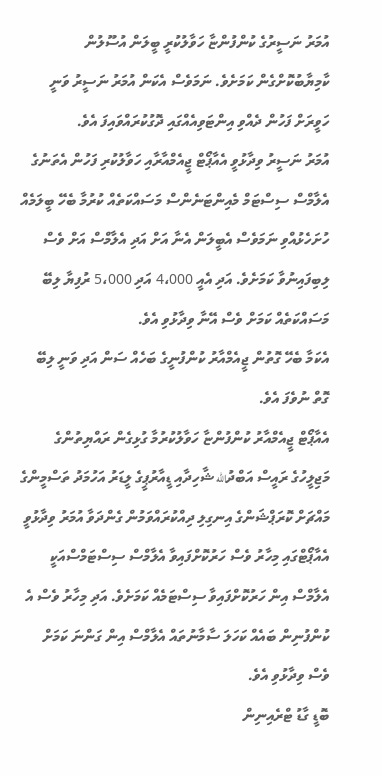އުމަރު ނަސީރުގެ ކުންފުންޏާ ހަވާލުކުރީ ބީލަން އުސޫލުން ކާމިޔާބުކޮށްގެން ކަމަށެވެ. ނަމަވެސް އެކަން އުމަރު ނަސީރު ވަނީ ހަވީރަށް ފަހުން ދެއްވި އިންޓަވިއެއްގައި ދޮގުކުރައްވައިފަ އެވެ.
އުމަރު ނަސީރު ވިދާޅުވީ އެއާޕޯޓް ޖީއެމްއާރާއި ހަވާލުކުރި ފަހުން އެތަނުގެ އެލާމްސް ސިސްޓަމް މެއިންޓަނެންސް މަސައްކަތެއް ކުރުމާ ބެހޭ ބީލަމެއް ހުށަހެޅުއްވި ނަމަވެސް އެބީލަން އެނާ އަށް އަދި އެލާމްސް އަށް ވެސް ލިބިފައިނުވާ ކަމަށެވެ. އަދި އެއީ 4،000 އަދި 5،000 ރުފިޔާ ލިބޭ މަސައްކަތެއް ކަމަށް ވެސް އޭނާ ވިދާޅުވި އެވެ.
އެކަމާ ބެހޭ ގޮތުން ޖީއެމްއާރު ކުންފުނީގެ ބަހެއް ސަން އަދި ވަނީ ލިބޭ ގޮތް ނުވެފަ އެވެ.
އެއާޕޯޓް ޖީއެމްއާރު ކުންފުންޏާ ހަވާލުކުރުމާ ގުޅިގެން ރައްޔިތުންގެ މަޖިލީހުގެ ރައީސް އަބްދުالله ޝާހިދާއި ޑީއާރުޕީގެ ލީޑަރު އަހުމަދު ތަސްމީންގެ މައްޗަށް ކޮރަޕްޝަންގެ އިނގިލި ދިއްކުރައްވަމުން ގެންދަވާ އުމަރު ވިދާޅުވީ އެއާޕޯޓްގައި މިހާރު ވެސް ހަރުކޮށްފައިވާ އެލާމްސް ސިސްޓަމްސްއަކީ އެލާމްސް އިން ހަރުކޮށްފައިވާ ސިސްޓަމެއް ކަމަށެވެ. އަދި މިހާރު ވެސް އެ ކުންފުނިން ބައެއް ކަހަލަ ސާމާނުތައް އެލާމްސް އިން ގަންނަ ކަމަށް ވެސް ވިދާޅުވި އެވެ.
ބޮޑީ ގާޑު ޓްރެއިނިން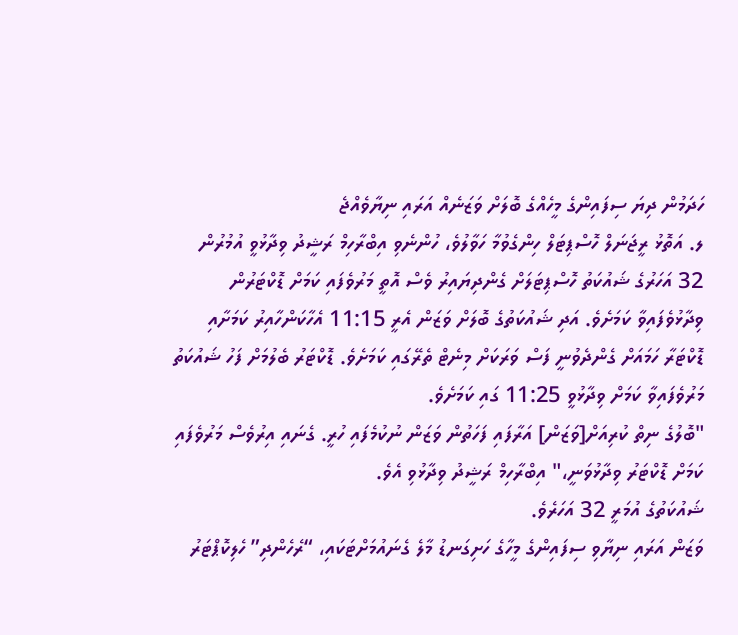ހަދަމުން ދިޔަ ސިފައިންގެ މީހެއްގެ ބޮލަށް ވަޒަނެއް އަރައި ނިޔާވެއްޖެ
ލ. އަތޮޅު ރީޖަނަލް ހޮސްޕިޓަލް ހިންގެވުމާ ހަވާލުވެ، ހުންނެވި އިބްރާހިމް ރަޝީދު ވިދާޅުވީ އުމުރުން 32 އަހަރުގެ ޝައުކަތު ހޮސްޕިޓަލަށް ގެންދިޔައިރު ވެސް އޮތީ މަރުވެފައި ކަމަށް ޑޮކްޓަރުން ވިދާޅުވެފައިވާ ކަމަށެވެ. އަދި ޝައުކަތުގެ ބޮލަށް ވަޒަން އެރީ 11:15 އެހާކަންހާއިރު ކަމަށާއި ޑޮކްޓަރާ ހަމައަށް ގެންދެވުނީ ފަސް ވަރަކަށް މިނެޓް ތެރޭގައި ކަމަށެވެ. ޑޮކްޓަރު ބެލުމަށް ފަހު ޝައުކަތު މަރުވެފައިވާ ކަމަށް ވިދާޅުވީ 11:25 ގައި ކަމަށެވެ.
"ބޮލުގެ ނިތް ކުރިއަށް[ވަޒަން] އަރާފައި ފަހަތުން ވަޒަން ނުކުމެފައި ހުރީ. ގެނައި އިރުވެސް މަރުވެފައި ކަމަށް ޑޮކްޓަރު ވިދާޅުވަނީ،" އިބްރާހިމް ރަޝީދު ވިދާޅުވި އެވެ.
ޝައުކަތުގެ އުމަރީ 32 އަހަރެވެ.
ވަޒަން އަރައި ނިޔާވި ސިފައިންގެ މީހާގެ ހަށިގަނޑު މާލެ ގެނައުމަށްޓަކައި، “ރެހެންދި” ހެލިކޮޕްޓަރު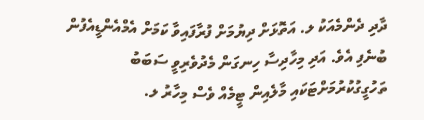ދާދި ދެންމެއަކު ލ. އަތޮޅަށް ދިޔުމަށް ފުރާފައިވާ ކަމަށް އެމްއެންޑީއެފުން ބުނެފި އެވެ. އަދި މިހާދިސާ ހިނގަން މެދުވެރިވީ ސަބަބު ތަހުގީގުކުރުމަށްޓަކައި މާލެއިން ޓީމެއް ވެސް މިހާރު ލ.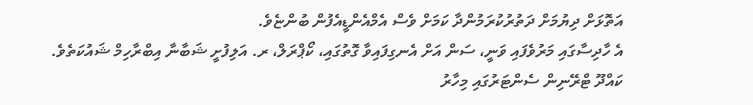އަތޮޅަށް ދިޔުމަށް ދަތުރުކުރަމުންދާ ކަމަށް ވެސް އެމްއެންޑީއެފުން ބުންޏެވެ.
އެ ހާދިސާގައި މަރުވެފައި ވަނީ، ސަން އަށް އެނގިފައިވާ ގޮތުގައި، ކޯޕްރަލް، ރ. އަލިފުށީ ޝަބާނާ އިބްރާހިމް ޝައުކަތެވެ.
ކައްދޫ ޓްރޭނިން ސެންޓަރުގައި މިހާރު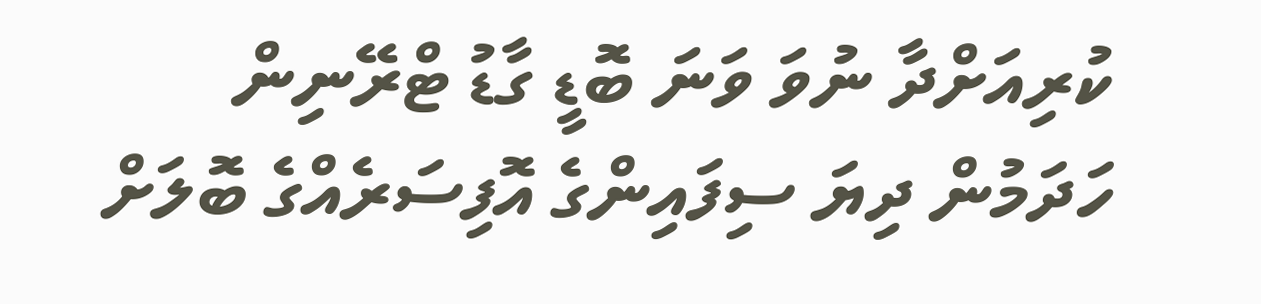ކުރިއަށްދާ ނުވަ ވަނަ ބޮޑީ ގާޑު ޓްރޭނިން ހަދަމުން ދިޔަ ސިފައިންގެ އޮފިސަރެއްގެ ބޮލަށް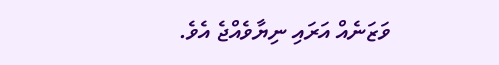ވަޒަނެއް އަރައި ނިޔާވެއްޖެ އެވެ.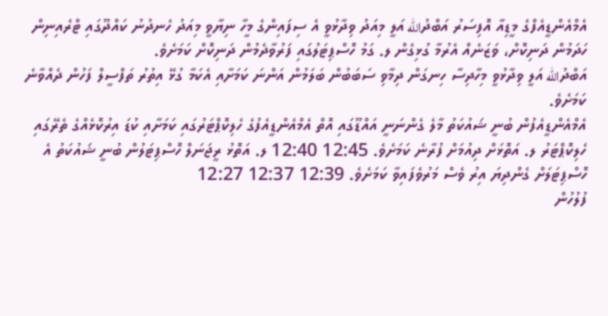އެމްއެންޑީއެފްގެ މީޑިއާ އޮފިސަރު އަބްދުالله އަލީ މިއަދު ވިދާޅުވީ އެ ސިފައިންގެ މީހާ ނިޔާވީ މިއަދު ހެނދުނު ކައްދޫގައި ޓްރެއިނިން ހަދަމުން ދަނިކޮށް، ވަޒަނެއް އެރުމާ ގުޅިގެން ލ. ގަމު ހޮސްޕިޓަލުގައި ފަރުވާދެމުން ދަނިކޮށް ކަމަށެވެ.
އަބްދުالله އަލީ ވިދާޅުވީ މިހާދިސާ ހިނގަން ދިމާވި ސަބަބުން ބަލަމުން އަންނަ ކަމަށާއި އެކަމާ ގުޅޭ އިތުރު ތަފްސީލް ފަހުން ދެއްވާނެ ކަމަށެވެ.
އެމްއެންޑީއެފުން ބުނީ ޝައުކަތު މާލެ ގެންނަނީ އައްޑޫގައި އޮތް އެމްއެންޑީއެފުގެ ހެލިކޮޕްޓަރުގައި ކަމަށާއި ކުޑަ އިރުކޮޅެއްގެ ތެރޭގައި ހެލިކޮޕްޓަރު ލ. އަތޮޅަށް ދިއުމަށް ފުރާނެ ކަމަށެވެ. 12:45 12:40 ލ. އަތޮޅު ރީޖަނަލް ހޮސްޕިޓަލުން ބުނީ ޝައުކަތު އެ ހޮސްޕިޓަލަށް ގެންދިޔަ އިރު ވެސް މަރުވެފައިވާ ކަމަށެވެ. 12:39 12:37 12:27
ފުލުހުން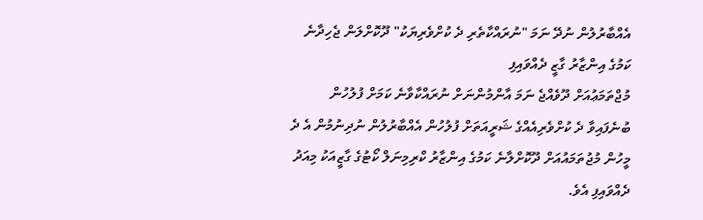އެއްބާރުލުން ނުދޭ ނަމަ "ނުރައްކާތެރި ދެ ކުށްވެރިޔަކު" ދޫކޮށްލަން ޖެހިދާނެ ކަމުގެ އިންޒާރު ގާޒީ ދެއްވައިފި
މުޖްތަމަޢުއަށް ދޫވެއްޖެ ނަމަ އާންމުންނަށް ނުރައްކާވާނެ ކަމަށް ފުލުހުން ބުނެފައިވާ ދެ ކުށްވެރިއެއްގެ ޝަރީއަތަށް ފުލުހުން އެއްބާރުލުން ނުދިނުމުން އެ ދެ މީހުން މުޖުތަމައުއަށް ދޫކޮށްލާނެ ކަމުގެ އިންޒާރު ކްރިމިނަލް ކޯޓުގެ ގާޒީއަކު މިއަދު ދެއްވައިފި އެވެ.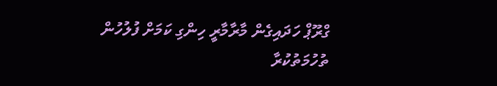ގްރޫޕް ހަދައިގެން މާރާމާރީ ހިންގި ކަމަށް ފުލުހުން ތުހުމަތުކުރާ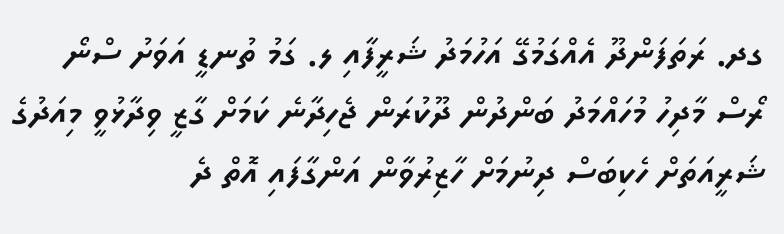ގދ. ރަތަފަންދޫ އެއްގަމުގޭ އަހުމަދު ޝަރީފާއި ލ. ގަމު ތުނޑީ އަވަށު ސްނޯ ރޯސް މާދިހު މުހައްމަދު ބަންދުން ދޫކުރަން ޖެހިދާނެ ކަމަށް ގާޒީ ވިދާޅުވީ މިއަދުގެ ޝަރީއަތަށް ހެކިބަސް ދިނުމަށް ހާޒިރުވާން އަންގާފައި އޮތް ދެ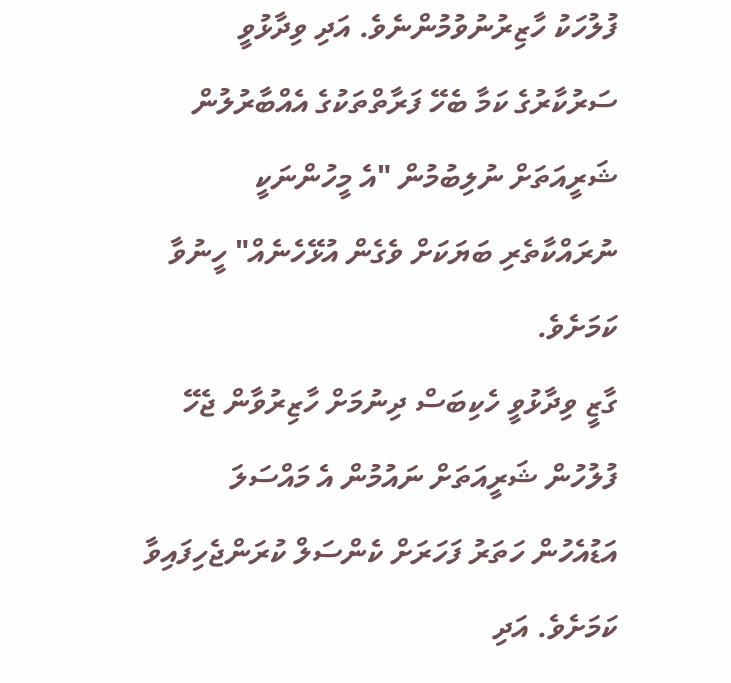ފުލުހަކު ހާޒިރުނުވުމުންނެވެ. އަދި ވިދާޅުވީ ސަރުކާރުގެ ކަމާ ބެހޭ ފަރާތްތަކުގެ އެއްބާރުލުން ޝަރީއަތަށް ނުލިބުމުން "އެ މީހުންނަކީ ނުރައްކާތެރި ބަޔަކަށް ވެގެން އުޅޭހެނެއް" ހީނުވާ ކަމަށެވެ.
ގާޒީ ވިދާޅުވީ ހެކިބަސް ދިނުމަށް ހާޒިރުވާން ޖެހޭ ފުލުހުން ޝަރީއަތަށް ނައުމުން އެ މައްސަލަ އަޑުއެހުން ހަތަރު ފަހަރަށް ކެންސަލް ކުރަންޖެހިފައިވާ ކަމަށެވެ. އަދި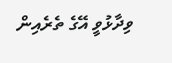ވިދާޅުވީ އޭގެ ތެރެއިން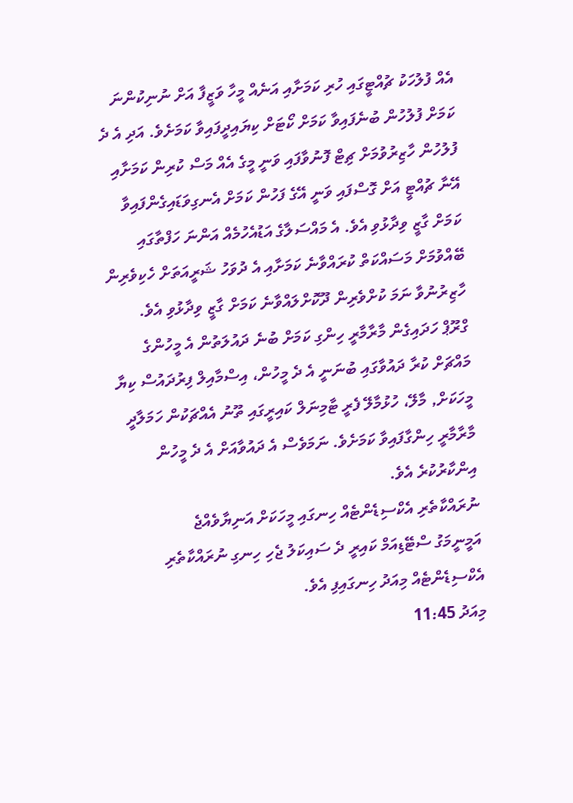އެއް ފުލުހަކު ޗުއްޓީގައި ހުރި ކަމަށާއި އަނެއް މީހާ ވަޒީފާ އަށް ނުނިކުންނަ ކަމަށް ފުލުހުން ބުނެފައިވާ ކަމަށް ކޯޓަށް ކިޔައިދީފައިވާ ކަމަށެވެ. އަދި އެ ދެ ފުލުހުން ހާޒިރުވުމަށް ޗިޓް ފޮނުވާފައި ވަނީ މީގެ އެއް މަސް ކުރިން ކަމަށާއި އޭނާ ޗުއްޓީ އަށް ގޮސްފައި ވަނީ އޭގެ ފަހުން ކަމަށް އެނގިވަޑައިގެންފައިވާ ކަމަށް ގާޒީ ވިދާޅުވި އެވެ. އެ މައްސަލާގެ އަޑުއެހުމެއް އަންނަ ހަފްތާގައި ބޭއްވުމަށް މަސައްކަތް ކުރައްވާނެ ކަމަށާއި އެ ދުވަހު ޝަރީއަތަށް ހެކިވެރިން ހާޒިރުނުވާ ނަމަ ކުށްވެރިން ދޫކޮށްލައްވާނެ ކަމަށް ގާޒީ ވިދާޅުވި އެވެ.
ގްރޫޕް ހަދައިގެން މާރާމާރީ ހިންގި ކަމަށް ބުނެ ދައުލަތުން އެ މީހުންގެ މައްޗަށް ކުރާ ދައުވާގައި ބުނަނީ އެ ދެ މީހުން، އިސްމާއިލް ފިރުދައުސް ކިޔާ މީހަކަށް, މާލޭ، ހުޅުމާލޭ ފެރީ ޓާމިނަލް ކައިރީގައި ތޫނު އެއްޗަކުން ހަމަލާދީ މާރާމާރީ ހިންގާފައިވާ ކަމަށެވެ. ނަމަވެސް އެ ދައުވާއަށް އެ ދެ މީހުން އިންކާރުކުރެ އެވެ.
ނުރައްކާތެރި އެކްސިޑެންޓެއް ހިނގައި މީހަކަށް އަނިޔާވެއްޖެ
އަމީނީމަގު ސްޓޭޑިއަމް ކައިރީ ދެ ސައިކަލު ޖެހި ހިނގި ނުރައްކާތެރި އެކްސިޑެންޓެއް މިއަދު ހިނގައިފި އެވެ.
މިއަދު 11:45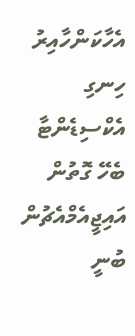އެހާކަންހާއިރު ހިނގި އެކްސިޑެންޓާ ބެހޭ ގޮތުން އައިޖީއެމްއެޗުން ބުނީ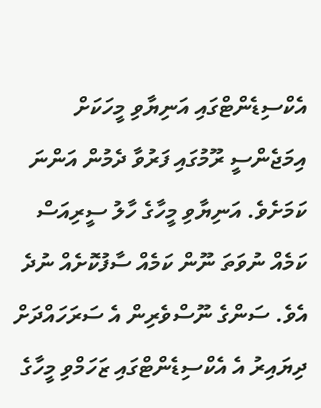އެކްސިޑެންޓްގައި އަނިޔާވި މީހަކަށް އިމަޖެންސީ ރޫމުގައި ފަރުވާ ދެމުން އަންނަ ކަމަށެވެ. އަނިޔާވި މީހާގެ ހާލު ސީރިއަސް ކަމެއް ނުވަތަ ނޫން ކަމެއް ސާފުކޮށެއް ނުދެ އެވެ. ސަންގެ ނޫސްވެރިން އެ ސަރަހައްދަށް ދިޔައިރު އެ އެކްސިޑެންޓްގައި ޒަހަމްވި މީހާގެ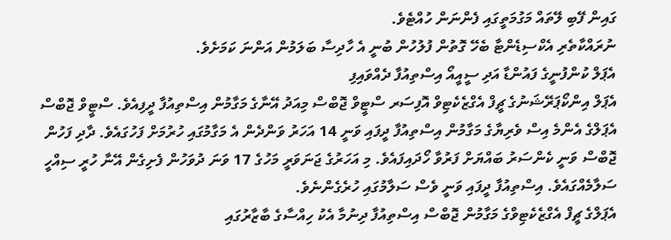ގައިން ފޭބި ލޭތައް މަގުމަތީގައި ފެންނަން ހުއްޓެވެ.
ނުރައްކާތެރި އެކްސިޑެންޓާ ބެހޭ ގޮތުން ފުލުހުން ބުނީ އެ ހާދިސާ ބަލަމުން އަންނަ ކަމަށެވެ.
އެޕަލް ކުންފުނީގެ ފައުންޑާ އަދި ސީއީއޯ އިސްތިއުފާ ދެއްވައިފި
އެޕަލް އިންކޯޕަރޭޝަނުގެ ޗީފް އެގްޒެކެޓިވް އޮފިސަރ ސްޓީވް ޖޮބްސް މިއަދު އޭނާގެ މަގާމުން އިސްތިއުފާ ދީފިއެވެ. ސްޓީވް ޖޮބްސް އެޕަލްގެ އެންމެ އިސް ވެރިޔާގެ މަގާމުން އިސްތިއުފާ ދީފައި ވަނީ 14 އަހަރު ވަންދެން އެ މަގާމުގައި ހުރުމަށް ފަހުގައެވެ. ދާދި ފަހުން ޖޮބްސް ވަނީ ކެންސަރު ބައްޔަށް ފަރުވާ ހޯދައިފައެވެ. މި އަހަރުގެ ޖަނަވަރީ މަހުގެ 17 ވަނަ ދުވަހުން ފެށިގެން އޭނާ ހުރީ ސިއްހީ ސަލާމެއްގައެވެ. އިސްތިއުފާ ދީފައި ވަނީ ވެސް ސަލާމުގައި ހުރެގެންނެވެ.
އެޕަލްގެ ޗީފް އެގްޒެކެޓިވްގެ މަގާމުން ޖޮބްސް އިސްތިއުފާ ދިނުމާ އެކު ހިއްސާގެ ބާޒާރުގައި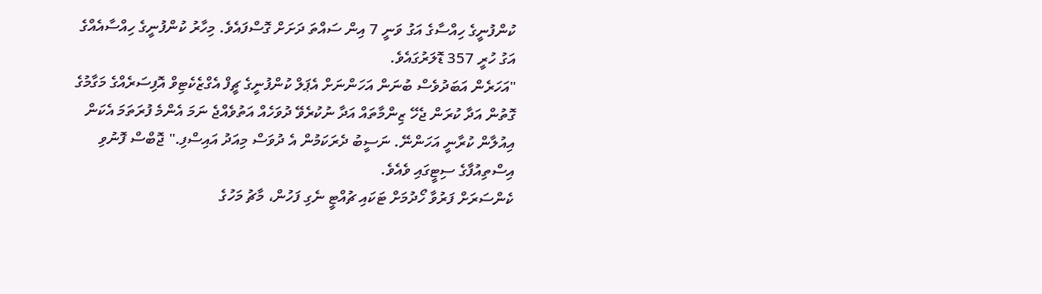ކުންފުނީގެ ހިއްސާގެ އަގު ވަނީ 7 އިން ސައްތަ ދަށަށް ގޮސްފައެވެ. މިހާރު ކުންފުނީގެ ހިއްސާއެއްގެ އަގު ހުރީ 357 ޑޮލަރުގައެވެ.
"އަހަރެން އަބަދުވެސް ބުނަން އަހަންނަށް އެޕަލް ކުންފުނީގެ ޗީފް އެގްޒެކެޓިވް އޮފިސަރެއްގެ މަގާމުގެ ގޮތުން އަދާ ކުރަން ޖެހޭ ޒިންމާތައް އަދާ ނުކުރެވޭ ދުވަހެއް އަތުވެއްޖެ ނަމަ އެންމެ ފުރަތަމަ އެކަން އިއުލާން ކުރާނީ އަހަންނޭ. ނަސީބު ދެރަކަމުން އެ ދުވަސް މިއަދު އައިސްފި." ޖޮބްސް ފޮނުވި އިސްތިއުފާގެ ސިޓީގައި ވެއެވެ.
ކެންސަރަށް ފަރުވާ ހޯދުމަށް ޓަކައި ޗުއްޓީ ނެގި ފަހުން، މާޗު މަހުގެ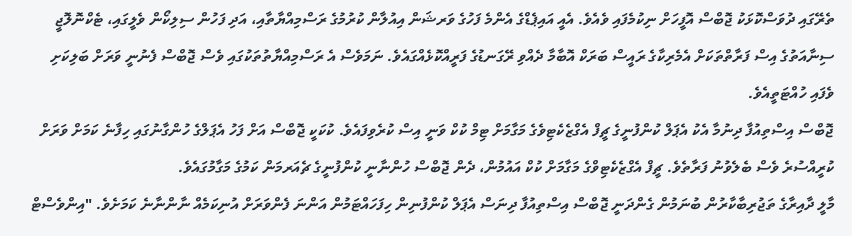ތެރޭގައި ދުވަސްކޮޅަކު ޖޮބްސް އޮފީހަށް ނިކުމެފައި ވެއެވެ. އެއީ އައިޕެޑްގެ އެންމެ ފަހުގެ ވަރޝަން އިއުލާން ކުރުމުގެ ރަސްމިއްޔާތާއި، އަދި ފަހުން ސިލިކޯން ވެލީގައި، ޓެކްނޮލޮޖީ ސިނާއަތުގެ އިސް ފަރާތްތަކަށް އެމެރިކާގެ ރައީސް ބަރަކް އޮބާމާ ދެއްވި ރޭގަނޑުގެ ފަރީއްކޮޅެއްގައެވެ. ނަމަވެސް އެ ރަސްމިއްޔާތުތަކުގައި ވެސް ޖޮބްސް ފެނުނީ ވަރަށް ބަލިކަށި ވެފައި ހުއްޓަތީއެވެ.
ޖޮބްސް އިސްތިއުފާ ދިނުމާ އެކު އެޕަލް ކުންފުނީގެ ޗީފް އެގްޒެކެޓިވެގެ މަގާމަށް ޓިމް ކުކް ވަނީ އިސް ކުރެވިފައެވެ. ކުކަކީ ޖޮބްސް އަށް ފަހު އެޕަލްގެ ހުންގާނުގައި ހިފާނެ ކަމަށް ވަރަށް ކުރީއްސުރެ ވެސް ބެލެވުނު ފަރާތެވެ. ޗީފް އެގްޒެކެޓިވްގެ މަގާމަށް ކުކް އައުމުން، ދެން ޖޮބްސް ހުންނާނީ ކުންފުނީގެ ޗެއަރމަން ކަމުގެ މަގާމުގައެވެ.
މާލީ ދާއިރާގެ ތަޖުރިބާކާރުން ބުނަމުން ގެންދަނީ ޖޮބްސް އިސްތިއުފާ ދިނަސް އެޕަލް ކުންފުނިން ހިފަހައްޓަމުން އަންނަ ފެންވަރަށް އުނިކަމެއް ނާންނާނެ ކަމަށެވެ. "އިންވެސްޓް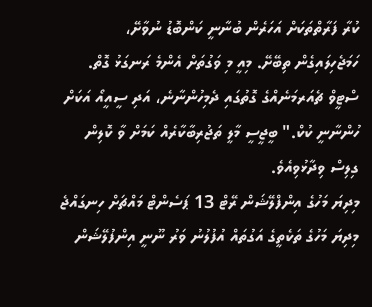ކުރާ ފަރާތްތަކަށް އަހަރެން ބުނާނީ ކަންބޮޑު ނުވާށޭ، ހަމަޖެހިލައިގެން ތިބޭށޭ. މިއީ މި ވަގުތަށް އެންމެ ރަނގަޅު ގޮތް. ސްޓީވް ޗެއަރމަނެއްގެ ގޮތުގައި ދެމިހުންނާނެ، އަދި ސީއީއޯ އަކަށް ހުންނާނީ ކުކް." ބީޖީސީ މާލީ ތަޖުރިބާކާރެއް ކަމަށް ވާ ކޮލިން ގިލިސް ވިދާޅުވިއެވެ.
މިދިޔަ މަހުގެ އިންފްލޭޝަން ރޭޓް 13 ޕަސެންޓް މައްޗަށް ހިނގައްޖެ
މިދިޔަ މަހުގެ ތަކެތީގެ އަގުތައް އުފުލުނު ވަރު ނޫނީ އިންފުލޭޝަން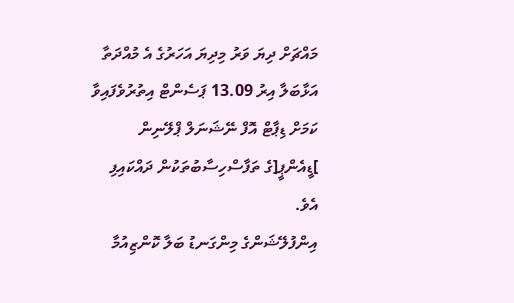މައްޗަށް ދިޔަ ވަރު މިދިޔަ އަހަރުގެ އެ މުއްދަތާ އަޅާބަލާ އިރު 13.09 ޕަސެންޓް އިތުރުވެފައިވާ ކަމަށް ޑިޕާޓް އޮފް ނޭޝަނަލް ޕްލޭނިން ]ޑީއެންޕީ[ގެ ތަފާސްހިސާބުތަކުން ދައްކައިފި އެވެ.
އިންފުލޭޝަންގެ މިންގަނޑު ބަލާ ކޮންޒިއުމާ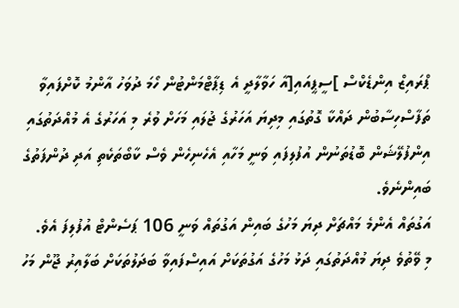ޕްރައިޒް އިންޑެކްސް ]ސީޕީއައި[އާ ހަވާލާދީ އެ ޑިޕާޓްމަންޓުން ހޯމަ ދުވަހު އާންމު ކޮށްފައިވާ ތަފާސްހިސާބުން ދައްކާ ގޮތުގައި މިދިޔަ އަހަރުގެ ޖުލައި މަހަށް ވުރެ މި އަހަރުގެ އެ މުއްދަތުގައި އިންފުލޭޝަން ބޮޑުތަނުން އުފުލިފައި ވަނީ މަހާއި އެހެނިހެން ވެސް ކާބޯތަކެތި އަދި ދުންފަތުގެ ބައިންނެވެ.
އަގުތައް އެންމެ މައްޗަށް ދިޔަ މަހުގެ ބައިން އަގުތައް ވަނީ 106 ޕަސެންޓް އުފުލިފަ އެވެ.
މި ވޭތުވެ ދިޔަ މުއްދަތުގައި ދަޅު މަހުގެ އަގުތަކަށް އައިސްފައިވާ ބަދަލުތަކަށް ބަލާއިރު ޖޫން މަހު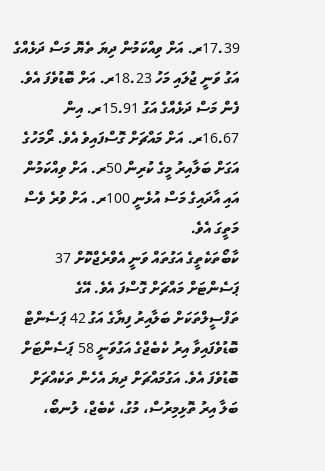17.39ރ. އަށް ވިއްކަމުން ދިޔަ ތެޔޮ މަސް ދަޅެއްގެ އަގު ވަނީ ޖުލައި މަހު 18.23ރ. އަށް ބޮޑުވެފަ އެވެ. ފެން މަސް ދަޅެއްގެ އަގު 15.91ރ. އިން 16.67ރ. އަށް މައްޗަށް ގޮސްފައިވެ އެވެ. ރޯމަހުގެ އަގަށް ބަލާއިރު މީގެ ކުރިން 50ރ. އަށް ވިއްކަމުން އައި އާދައިގެ މަސް އުޅެނީ 100ރ. އަށް ވުރެ ވެސް މަތީގަ އެވެ.
ކާބޯތަކެތީގެ އަގުތައް ވަނީ އެވްރެޖްކޮށް 37 ޕަސެންޓަށް މައްޗަށް ގޮސްފަ އެވެ. އޭގެ ތަފްސީލްތަކަށް ބަލާއިރު ފިޔާގެ އަގު 42 ޕަސެންޓް ބޮޑުވެފައިވާ އިރު ކެބެޖްގެ އަގުވަނީ 58 ޕަސެންޓަށް ބޮޑުވެފަ އެވެ. އަގުމައްޗަށް ދިޔަ އެހެން ތަކެއްޗަށް ބަލާ އިރު ތޮޅިމިރުސް، މުގު، ކެބެޖް، ލުނބޯ،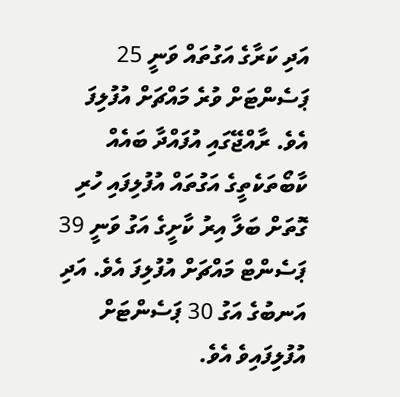އަދި ކަރާގެ އަގުތައް ވަނީ 25 ޕަސެންޓަށް ވުރެ މައްޗަށް އުފުލިފަ އެވެ. ރާއްޖޭގައި އުފައްދާ ބައެއް ކާބޯތަކެތީގެ އަގުތައް އުފުލިފައި ހުރި ގޮތަށް ބަލާ އިރު ކާށީގެ އަގު ވަނީ 39 ޕަސެންޓް މައްޗަށް އުފުލިފަ އެވެ. އަދި އަނބުގެ އަގު 30 ޕަސެންޓަށް އުފުލިފައިވެ އެވެ.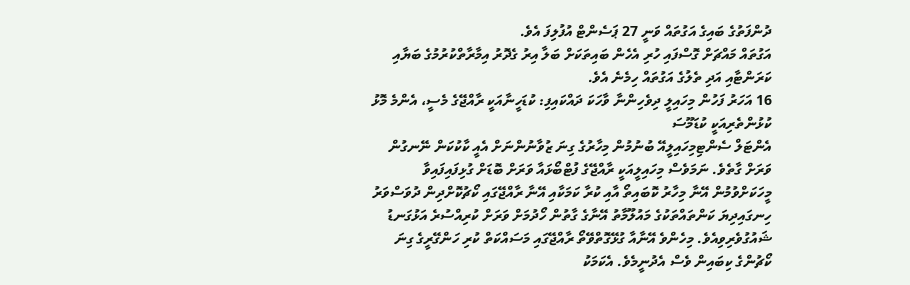ދުންފަތުގެ ބައިގެ އަގުތައް ވަނީ 27 ޕަސެންޓް އުފުލިފަ އެވެ.
އަގުތައް މައްޗަށް ގޮސްފައި ހުރި އެހެން ބައިތަކަށް ބަލާ އިރު ގެދޮރު އިމާރާތްކުރުމުގެ ބަޔާއި ކަރަންޓާއި އަދި ތެލުގެ އަގުތައް ހިމެނެ އެވެ.
16 އަހަރު ފަހުން މިހައިލީ ދިވެހިންނާ ވާހަކަ ދައްކައިފި: ކުޑަހީނާއަކީ ރާއްޖޭގެ މެސީ، އެންމެ މޮޅު ކުޅުންތެރިއަކީ ކުޑަމޫސަ
އެންޓަލް ސެންޓިމިހައިލީއޭ ބުނުމުން މިހާރުގެ ގިނަ ޒުވާނުންނަށް އެއީ ކާކުކަން ނޭނގުން ވަރަށް ގާތެވެ. ނަމަވެސް މިހައިލީއަކީ ރާއްޖޭގެ ފުޓްބޯޅައާ ވަރަށް ބޮޑަށް ގުޅިފައިފައިވާ މީހަކަށްވުމުން އޭނާ މިހާރު ކޮބައިތޯ އާއި ކުރާ ކަމަކާއި އޭނާ ރާއްޖޭގައި ކޯޗުކޮށްދިން ދުވަސްވަރު ހިނގައިދިޔަ ކަންތައްތަކުގެ މައުލޫމާތު އޭނާގެ ގާތުން ހޯދުމަށް ވަރަށް ކުރިއްސުރެ އަޅުގަނޑު ޝައުގުވެރިވިއެވެ. މިހެންވެ އޭނާއާ ގުޅޭގޮތްވޭތޯ ރާއްޖޭގައި މަސައްކަތް ކުރި ހަންގޭރީގެ ގިނަ ކޯޗުންގެ ކިބައިން ވެސް އެދުނީމެވެ. އެކަމަކު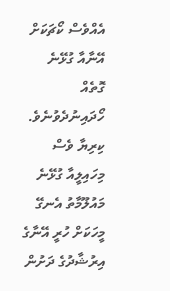އެއްވެސް ކޯޗަކަށް އޭނާއާ ގުޅޭނެ ގޮތެއް ހޯދައިނުދެވުނެވެ. ކިރިޔާ ވެސް މިހައިލީއާ ގުޅޭނެ މައުލޫމާތު އެނގޭ މީހަކަށް ހުރީ އޭނާގެ އިރުޝާދުގެ ދަށުން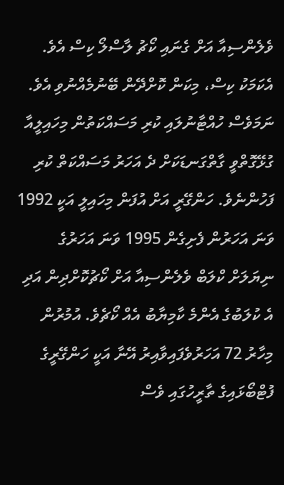ވެލެންސިއާ އަށް ގެނައި ކޯޗު ލާސްލޯ ކިސް އެވެ. އެކަމަކު ކިސް، މިކަން ކޮށްދޭން ބޭނުމެއްނުވި އެވެ. ނަމަވެސް ހުއްޓާނުލައި ކުރި މަސައްކަތުން މިހައިލީއާ ގުޅޭގޮތްވީ ގާތްގަނޑަކަށް ދެ އަހަރު މަސައްކަތް ކުރި ފަހުންނެވެ. ހަންގޭރީ އަށް އުފަން މިހައިލީ އަކީ 1992 ވަނަ އަހަރުން ފެށިގެން 1995 ވަނަ އަހަރުގެ ނިޔަލަށް ކްލަބް ވެލެންސިއާ އަށް ކޯޗުކޮށްދިން އަދި އެ ކުލަބުގެ އެންމެ ކާމިޔާބު އެއް ކޯޗެވެ. އުމުރުން މިހާރު 72 އަހަރުވެފައިވާއިރު އޭނާ އަކީ ހަންގޭރީގެ ފުޓްބޯޅައިގެ ތާރީހުގައި ވެސް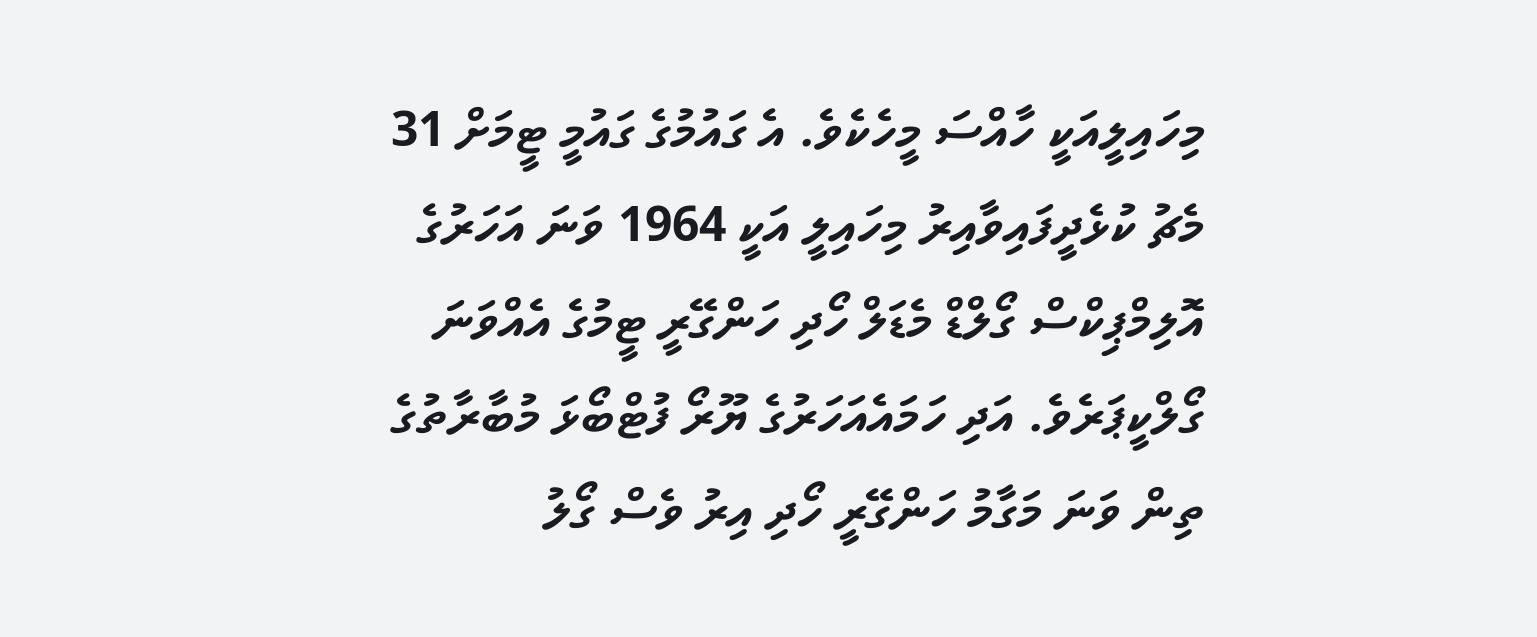މިހައިލީއަކީ ހާއްސަ މީހެކެވެ. އެ ގައުމުގެ ގައުމީ ޓީމަށް 31 މެޗު ކުޅެދީފައިވާއިރު މިހައިލީ އަކީ 1964 ވަނަ އަހަރުގެ އޮލިމްޕިކްސް ގޯލްޑް މެޑަލް ހޯދި ހަންގޭރީ ޓީމުގެ އެއްވަނަ ގޯލްކީޕަރެވެ. އަދި ހަމައެއަހަރުގެ ޔޫރޯ ފުޓްބޯޅަ މުބާރާތުގެ ތިން ވަނަ މަގާމު ހަންގޭރީ ހޯދި އިރު ވެސް ގޯލު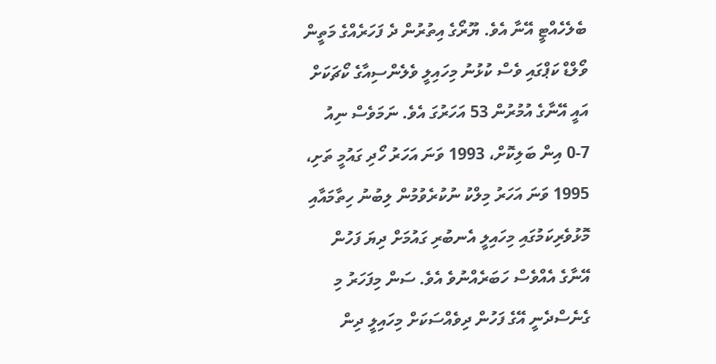ބެލެހެއްޓީ އޭނާ އެވެ. ޔޫރޯގެ އިތުރުން ދެ ފަހަރެއްގެ މަތީން ވޯލްޑް ކަޕްގައި ވެސް ކުޅުނު މިހައިލީ ވެލެންސިއާގެ ކޯޗަކަށް އައީ އޭނާގެ އުމުރުން 53 އަހަރުގަ އެވެ. ނަމަވެސް ނިއު 7-0 އިން ބަލިކޮށް، 1993 ވަނަ އަހަރު ހޯދި ގައުމީ ތަށި، 1995 ވަނަ އަހަރު މިލްކު ނުކުރެވުމުން ލިބުނު ހިތާމައާއި މޮޅުވެރިކަމުގައި މިހައިލީ އެނބުރި ގައުމަށް ދިޔަ ފަހުން އޭނާގެ އެއްވެސް ހަބަރެއްނުވެ އެވެ. ސަން މިފަހަރު މި ގެނެސްދެނީ އޭގެ ފަހުން ދިވެއްސަކަށް މިހައިލީ ދިން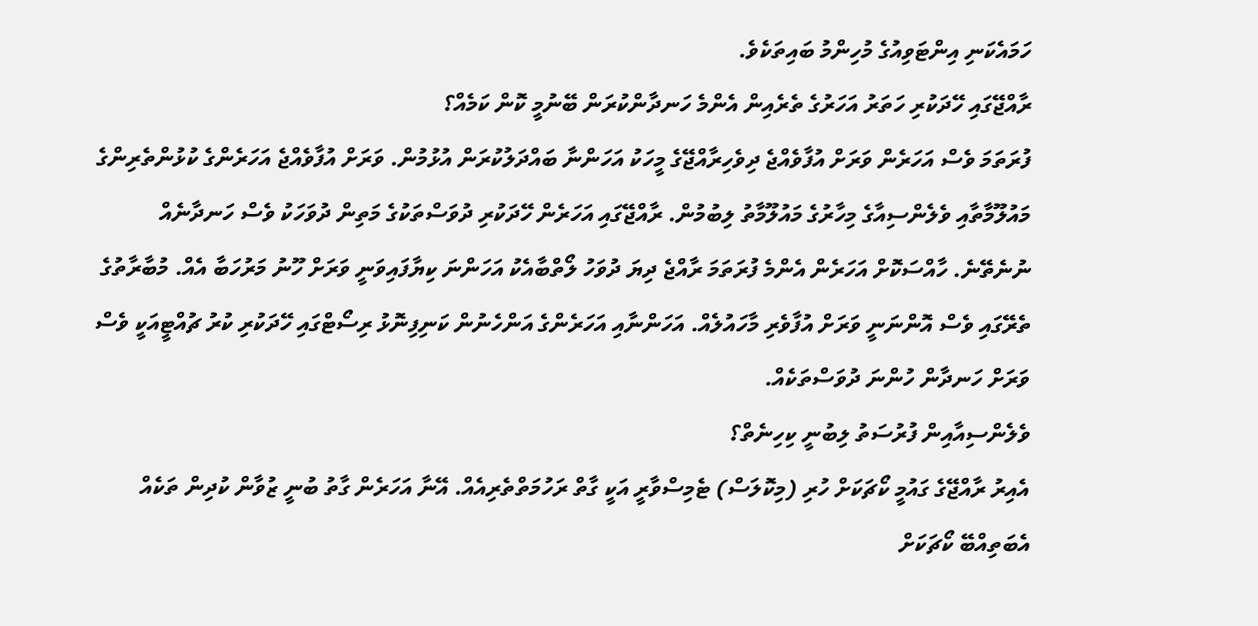ހަމައެކަނި އިންޓަވިއުގެ މުހިންމު ބައިތަކެވެ.
ރާއްޖޭގައި ހޭދަކުރި ހަތަރު އަހަރުގެ ތެރެއިން އެންމެ ހަނދާންކުރަން ބޭނުމީ ކޮން ކަމެއް؟
ފުރަތަމަ ވެސް އަހަރެން ވަރަށް އުފާވެއްޖެ ދިވެހިރާއްޖޭގެ މީހަކު އަހަންނާ ބައްދަލުކުރަން އުޅުމުން. ވަރަށް އުފާވެއްޖެ އަހަރެންގެ ކުޅުންތެރިންގެ މައުލޫމާތާއި ވެލެންސިއާގެ މިހާރުގެ މައުލޫމާތު ލިބުމުން. ރާއްޖޭގައި އަހަރެން ހޭދަކުރި ދުވަސްތަކުގެ މަތިން ދުވަހަކު ވެސް ހަނދާނެއް ނުނެތޭނެ. ހާއްސަކޮށް އަހަރެން އެންމެ ފުރަތަމަ ރާއްޖެ ދިޔަ ދުވަހު ލޯތްބާއެކު އަހަންނަ ކިޔާފައިވަނީ ވަރަށް ހޫނު މަރުހަބާ އެއް. މުބާރާތުގެ ތެރޭގައި ވެސް އޮންނަނީ ވަރަށް އުފާވެރި މާހައުލެއް. އަހަންނާއި އަހަރެންގެ އަންހެނުން ކަނިފިނޮޅު ރިސޯޓްގައި ހޭދަކުރި ކުރު ޗުއްޓީއަކީ ވެސް ވަރަށް ހަނދާން ހުންނަ ދުވަސްތަކެއް.
ވެލެންސިއާއިން ފުރުސަތު ލިބުނީ ކިހިނެތް؟
އެއިރު ރާއްޖޭގެ ގައުމީ ކޯޗަކަށް ހުރި (މިކޮލަސް) ޓެމިސްވާރީ އަކީ ގާތް ރަހުމަތްތެރިއެއް. އޭނާ އަހަރެން ގާތު ބުނީ ޒުވާން ކުދިން ތަކެއް އެބަތިއްބޭ ކޯޗަކަށް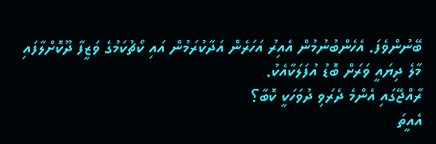ބޭނުންވެފަ. އެހެންބުނުމުން އެއިރު އަހަރެން އަދާކުރަމުން އައި ކޯޗުކަމުގެ ވަޒީފާ ދޫކޮށްލާފައި މާލެ ދިޔައީ ވަރަށް ބޮޑު އުފަލަކާއެކު.
ރާއްޖޭގައި އެންމެ ދެރަވި ދުވަހަކީ ކޮބާ؟
އެއީތަ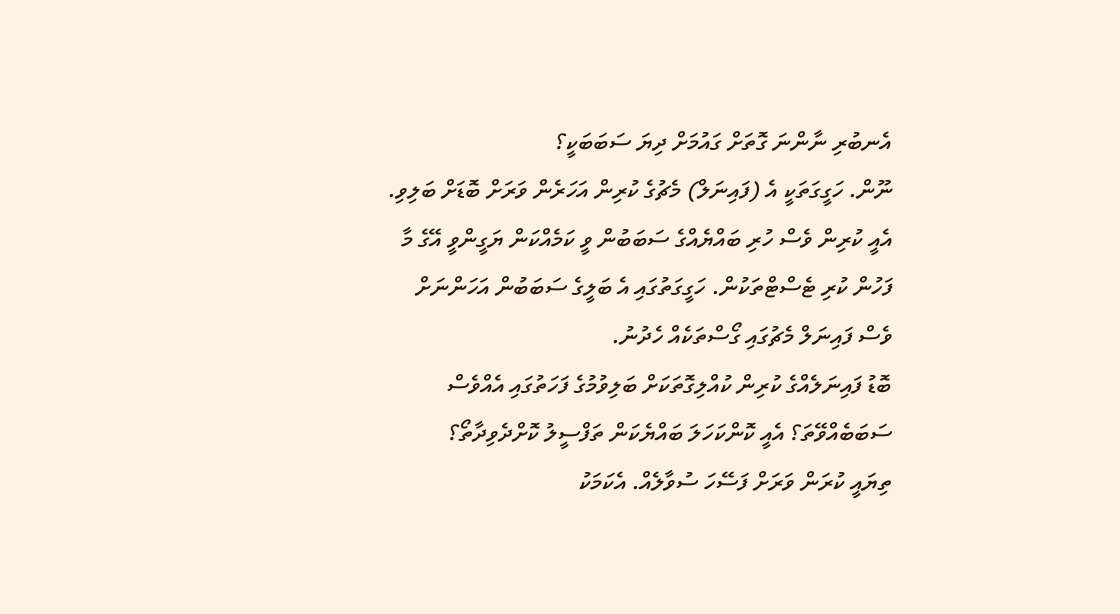އެނބުރި ނާންނަ ގޮތަށް ގައުމަށް ދިޔަ ސަބަބަކީ؟
ނޫން. ހަގީގަތަކީ އެ (ފައިނަލް) މެޗުގެ ކުރިން އަހަރެން ވަރަށް ބޮޑަށް ބަލިވި. އެއީ ކުރިން ވެސް ހުރި ބައްޔެއްގެ ސަބަބުން ވީ ކަމެއްކަން ޔަގީންވީ އޭގެ މާ ފަހުން ކުރި ޓެސްޓްތަކުން. ހަގީގަތުގައި އެ ބަލީގެ ސަބަބުން އަހަންނަށް ވެސް ފައިނަލް މެޗުގައި ގޯސްތަކެއް ހެދުނު.
ބޮޑު ފައިނަލެއްގެ ކުރިން ކުއްލިގޮތަކަށް ބަލިވުމުގެ ފަހަތުގައި އެއްވެސް ސަބަބެއްވޭތަ؟ އެއީ ކޮންކަހަލަ ބައްޔެކަން ތަފްސީލު ކޮށްދެވިދާތޯ؟
ތިޔައީ ކުރަން ވަރަށް ފަސޭހަ ސުވާލެއް. އެކަމަކު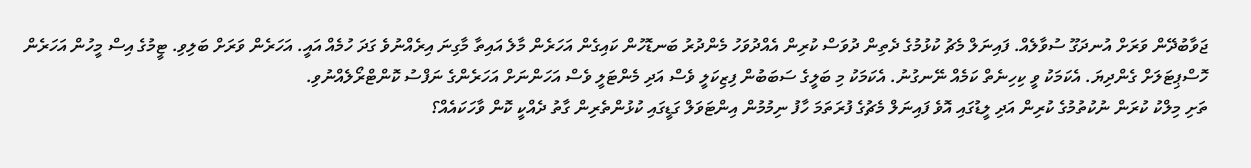ޖަވާބުދޭން ވަރަށް އުނދަގޫ ސުވާލެއް. ފައިނަލް މެޗު ކުޅުމުގެ ދެތިން ދުވަސް ކުރިން އެއްދުވަހު މެންދުރު ބަނޑޮހުން ކައިގެން އަހަރެން މާލެ އައިތާ މާގިނަ އިރެއްނުވެ ގަދަ ހުމެއް އައީ. އަހަރެން ވަރަށް ބަލިވި. ޓީމުގެ އިސް މީހުން އަހަރެން ހޮސްޕިޓަލަށް ގެންދިޔަ. އެކަމަކު ވީ ކިހިނެތް ކަމެއް ނޭނގުނު. އެކަމަކު މި ބަލީގެ ސަބަބުން ފިޒިކަލީ ވެސް އަދި މެންޓަލީ ވެސް އަހަންނަށް އަހަރެންގެ ނަފްސު ކޮންޓްރޯލެއްނުވި.
ތަށި މިލްކު ކުރަން ނުކުތުމުގެ ކުރިން އަދި ލީޑުގައި އޮވެ ފައިނަލް މެޗުގެ ފުރަތަމަ ހާފު ނިމުމުން އިންޓަވަލް ގަޑީގައި ކުޅުންތެރިން ގާތު ދެއްކީ ކޮން ވާހަކައެއް؟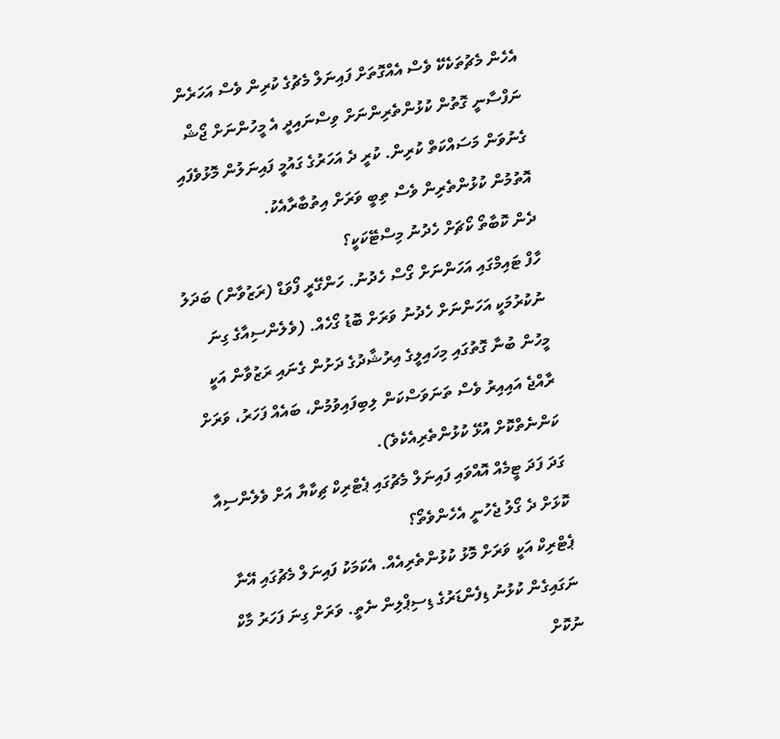އެހެން މެޗުތަކެކޭ ވެސް އެއްގޮތަށް ފައިނަލް މެޗުގެ ކުރިން ވެސް އަހަރެން ނަފްސާނީ ގޮތުން ކުޅުންތެރިންނަށް ވިސްނައިދީ އެ މީހުންނަށް ޖޯޝް ގެނުވަން މަސައްކަތް ކުރިން. ކުރީ ދެ އަހަރުގެ ގައުމީ ފައިނަލުން މޮޅުވެފައި އޮތުމުން ކުޅުންތެރިން ވެސް ތިބީ ވަރަށް އިތުބާރާއެކު.
ދެން ކޮބާތޯ ކޯޗަށް ހެދުނު މިސްޓޭކަކީ؟
ހާފް ޓައިމްގައި އަހަންނަށް ގޯސް ހެދުނު. ހަންގޭރީ ފޯވަޑް (ރަޒުވާން) ބަދަލު ނުކުރުމަކީ އަހަންނަށް ހެދުނު ވަރަށް ބޮޑު ގޯހެއް. (ވެލެންސިއާގެ ގިނަ މީހުން ބުނާ ގޮތުގައި މިހައިލީގެ އިރުޝާދުގެ ދަށުން ގެނައި ރަޒުވާން އަކީ ރާއްޖެ އައިއިރު ވެސް ތަނަވަސްކަން ލިބިފައިވުމުން، ބައެއް ފަހަރު، ވަރަށް ކަންނެތްކޮށް އުޅޭ ކުޅުންތެރިއެކެވެ).
ގަދަ ފަދަ ޓީމެއް އޮއްވައި ފައިނަލް މެޗުގައި ޕެޓްރިކް ޗިކާޔާ އަށް ވެލެންސިއާ ކޮޅަށް ދެ ގޯލު ޖެހުނީ އެހެންވެތޯ؟
ޕެޓްރިކް އަކީ ވަރަށް މޮޅު ކުޅުންތެރިއެއް. އެކަމަކު ފައިނަލް މެޗުގައި އޭނާ ނަގައިގެން ކުޅުނު ޑިފެންޑަރުގެ ޑިސިޕްލިން ނެތީ. ވަރަށް ގިނަ ފަހަރު މާކް ނުކޮށް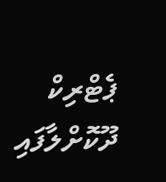ޕެޓްރިކް ދޫކޮށްލާފައި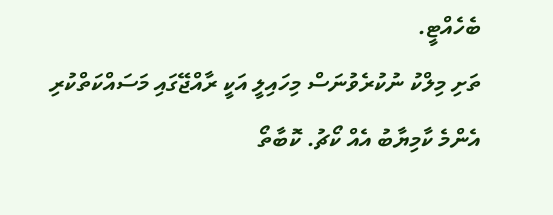ބެހެއްޓީ.
ތަށި މިލްކު ނުކުރެވުނަސް މިހައިލީ އަކީ ރާއްޖޭގައި މަސައްކަތްކުރި އެންމެ ކާމިޔާބު އެއް ކޯޗު. ކޮބާތޯ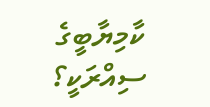ކާމިޔާބީގެ ސިއްރަކީ؟